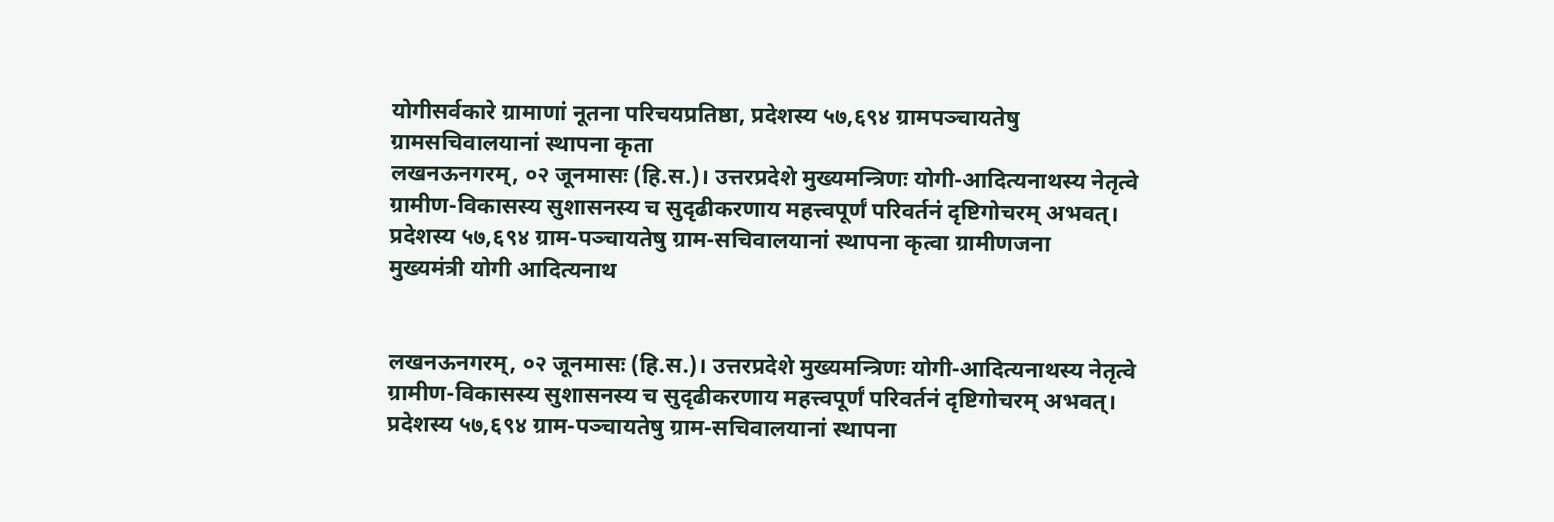योगीसर्वकारे ग्रामाणां नूतना परिचयप्रतिष्ठा, प्रदेशस्य ५७,६९४ ग्रामपञ्चायतेषु ग्रामसचिवालयानां स्थापना कृता
लखनऊनगरम्, ०२ जूनमासः (हि.स.)। उत्तरप्रदेशे मुख्यमन्त्रिणः योगी-आदित्यनाथस्य नेतृत्वे ग्रामीण-विकासस्य सुशासनस्य च सुदृढीकरणाय महत्त्वपूर्णं परिवर्तनं दृष्टिगोचरम् अभवत्। प्रदेशस्य ५७,६९४ ग्राम-पञ्चायतेषु ग्राम-सचिवालयानां स्थापना कृत्वा ग्रामीणजना
मुख्यमंत्री योगी आदित्यनाथ


लखनऊनगरम्, ०२ जूनमासः (हि.स.)। उत्तरप्रदेशे मुख्यमन्त्रिणः योगी-आदित्यनाथस्य नेतृत्वे ग्रामीण-विकासस्य सुशासनस्य च सुदृढीकरणाय महत्त्वपूर्णं परिवर्तनं दृष्टिगोचरम् अभवत्। प्रदेशस्य ५७,६९४ ग्राम-पञ्चायतेषु ग्राम-सचिवालयानां स्थापना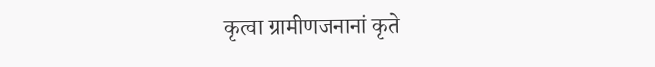कृत्वा ग्रामीणजनानां कृते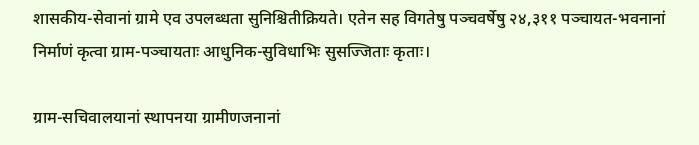शासकीय-सेवानां ग्रामे एव उपलब्धता सुनिश्चितीक्रियते। एतेन सह विगतेषु पञ्चवर्षेषु २४,३११ पञ्चायत-भवनानां निर्माणं कृत्वा ग्राम-पञ्चायताः आधुनिक-सुविधाभिः सुसज्जिताः कृताः।

ग्राम-सचिवालयानां स्थापनया ग्रामीणजनानां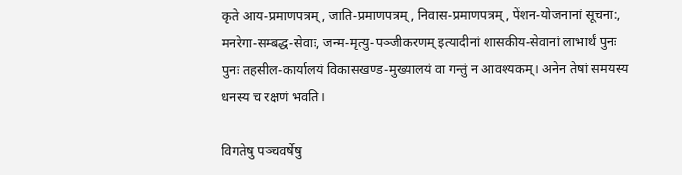कृते आय-प्रमाणपत्रम्, जाति-प्रमाणपत्रम्, निवास-प्रमाणपत्रम्, पेंशन-योजनानां सूचना:, मनरेगा-सम्बद्ध-सेवाः, जन्म-मृत्यु-पञ्जीकरणम् इत्यादीनां शासकीय-सेवानां लाभार्थं पुनः पुनः तहसील-कार्यालयं विकासखण्ड-मुख्यालयं वा गन्तुं न आवश्यकम्। अनेन तेषां समयस्य धनस्य च रक्षणं भवति।

विगतेषु पञ्चवर्षेषु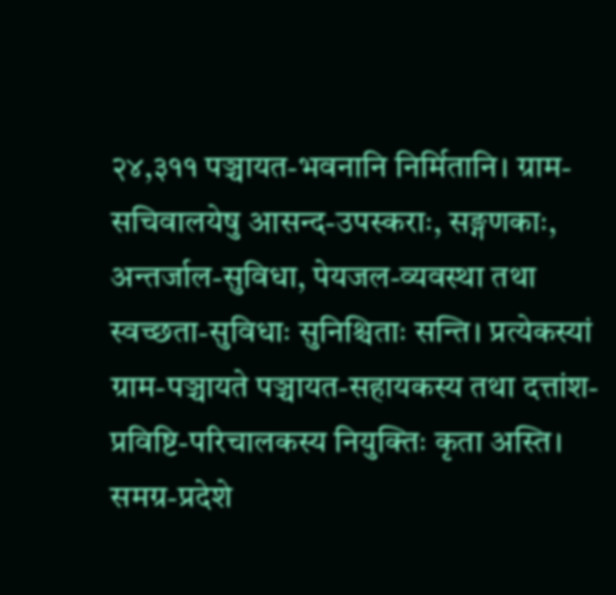२४,३११ पञ्चायत-भवनानि निर्मितानि। ग्राम-सचिवालयेषु आसन्द-उपस्कराः, सङ्गणकाः, अन्तर्जाल-सुविधा, पेयजल-व्यवस्था तथा स्वच्छता-सुविधाः सुनिश्चिताः सन्ति। प्रत्येकस्यां ग्राम-पञ्चायते पञ्चायत-सहायकस्य तथा दत्तांश-प्रविष्टि-परिचालकस्य नियुक्तिः कृता अस्ति। समग्र-प्रदेशे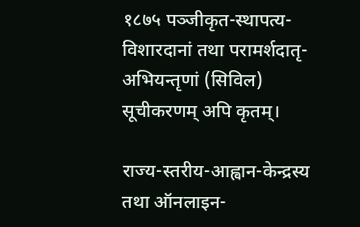१८७५ पञ्जीकृत-स्थापत्य-विशारदानां तथा परामर्शदातृ-अभियन्तृणां (सिविल) सूचीकरणम् अपि कृतम्।

राज्य-स्तरीय-आह्वान-केन्द्रस्य तथा ऑनलाइन-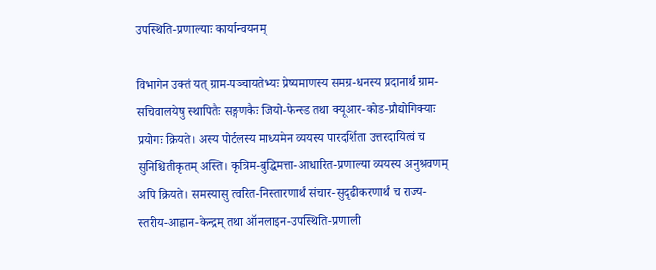उपस्थिति-प्रणाल्याः कार्यान्वयनम्

विभागेन उक्तं यत् ग्राम-पञ्चायतेभ्यः प्रेष्यमाणस्य समग्र-धनस्य प्रदानार्थं ग्राम-सचिवालयेषु स्थापितैः सङ्गणकैः जियो-फेन्स्ड तथा क्यूआर-कोड-प्रौद्योगिक्याः प्रयोगः क्रियते। अस्य पोर्टलस्य माध्यमेन व्ययस्य पारदर्शिता उत्तरदायित्वं च सुनिश्चितीकृतम् अस्ति। कृत्रिम-बुद्धिमत्ता-आधारित-प्रणाल्या व्ययस्य अनुश्रवणम् अपि क्रियते। समस्यासु त्वरित-निस्तारणार्थं संचार-सुदृढीकरणार्थं च राज्य-स्तरीय-आह्वान-केन्द्रम् तथा ऑनलाइन-उपस्थिति-प्रणाली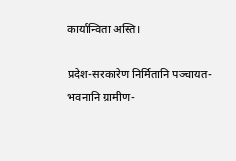कार्यान्विता अस्ति।

प्रदेश-सरकारेण निर्मितानि पञ्चायत-भवनानि ग्रामीण-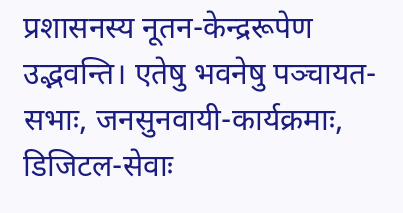प्रशासनस्य नूतन-केन्द्ररूपेण उद्भवन्ति। एतेषु भवनेषु पञ्चायत-सभाः, जनसुनवायी-कार्यक्रमाः, डिजिटल-सेवाः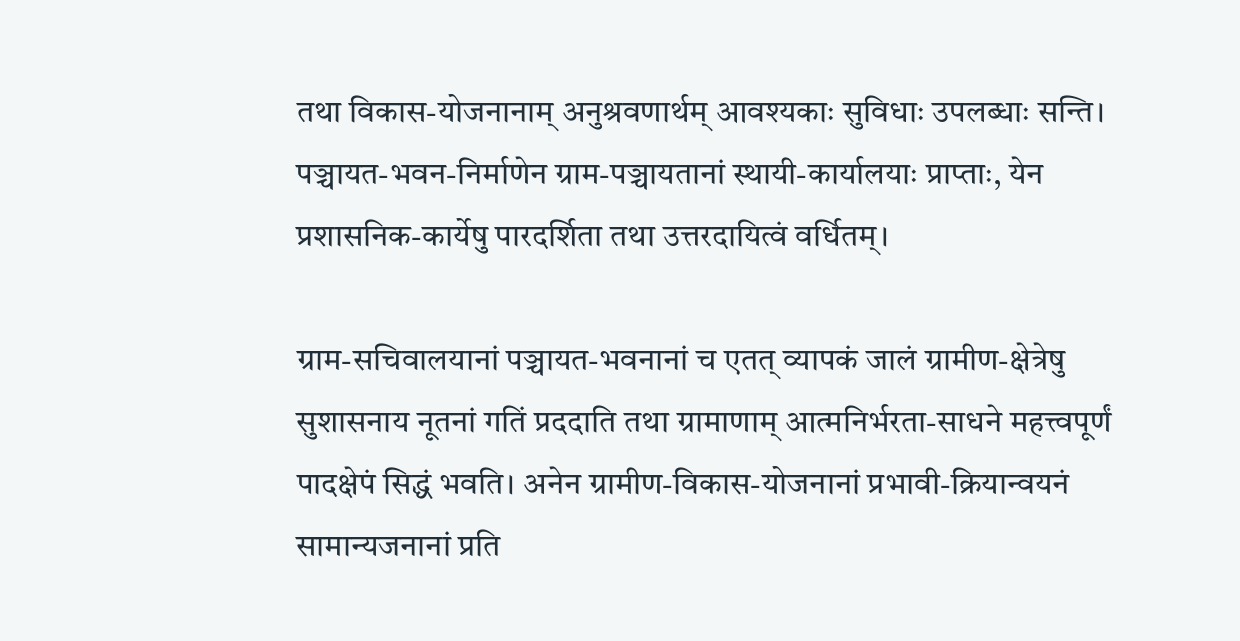तथा विकास-योजनानाम् अनुश्रवणार्थम् आवश्यकाः सुविधाः उपलब्धाः सन्ति। पञ्चायत-भवन-निर्माणेन ग्राम-पञ्चायतानां स्थायी-कार्यालयाः प्राप्ताः, येन प्रशासनिक-कार्येषु पारदर्शिता तथा उत्तरदायित्वं वर्धितम्।

ग्राम-सचिवालयानां पञ्चायत-भवनानां च एतत् व्यापकं जालं ग्रामीण-क्षेत्रेषु सुशासनाय नूतनां गतिं प्रददाति तथा ग्रामाणाम् आत्मनिर्भरता-साधने महत्त्वपूर्णं पादक्षेपं सिद्धं भवति। अनेन ग्रामीण-विकास-योजनानां प्रभावी-क्रियान्वयनं सामान्यजनानां प्रति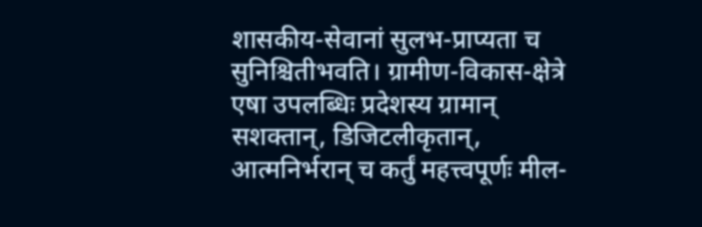शासकीय-सेवानां सुलभ-प्राप्यता च सुनिश्चितीभवति। ग्रामीण-विकास-क्षेत्रे एषा उपलब्धिः प्रदेशस्य ग्रामान् सशक्तान्, डिजिटलीकृतान्, आत्मनिर्भरान् च कर्तुं महत्त्वपूर्णः मील-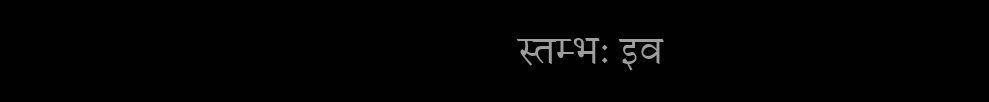स्तम्भः इव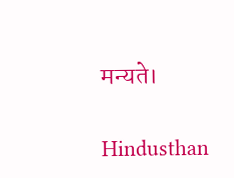मन्यते।

Hindusthan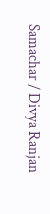Samachar / Divya Ranjan